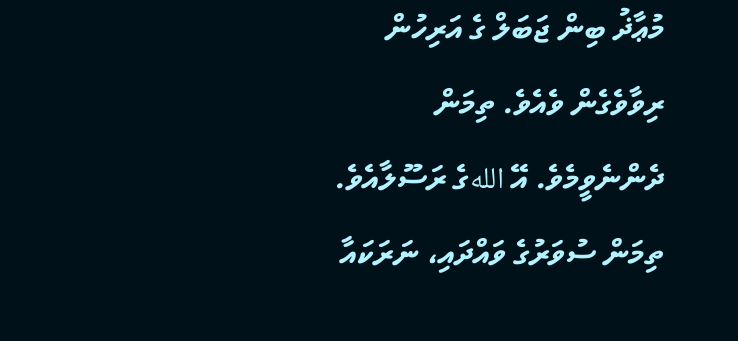މުޢާޛު ބިން ޖަބަލް ގެ އަރިހުން ރިވާވެގެން ވެއެވެ. ތިމަން ދެންނެވީމެވެ. އޭ اللهގެ ރަސޫލާއެވެ. ތިމަން ސުވަރުގެ ވައްދައި، ނަރަކައާ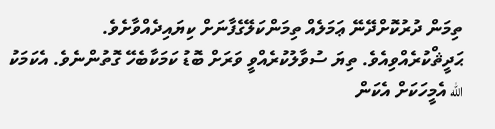ތިމަން ދުރުކޮށްދޭނޭ ޢަމަލެއް ތިމަންކަލޭގެފާނަށް ކިޔައިދެއްވާށެވެ. ޙަދީޘްކުރެއްވިއެވެ. ތިޔަ ސުވާލުކުރެއްވީ ވަރަށް ބޮޑު ކަމަކާބެހޭ ގޮތުންނެވެ. އެކަމަކު الله އެމީހަކަށް އެކަން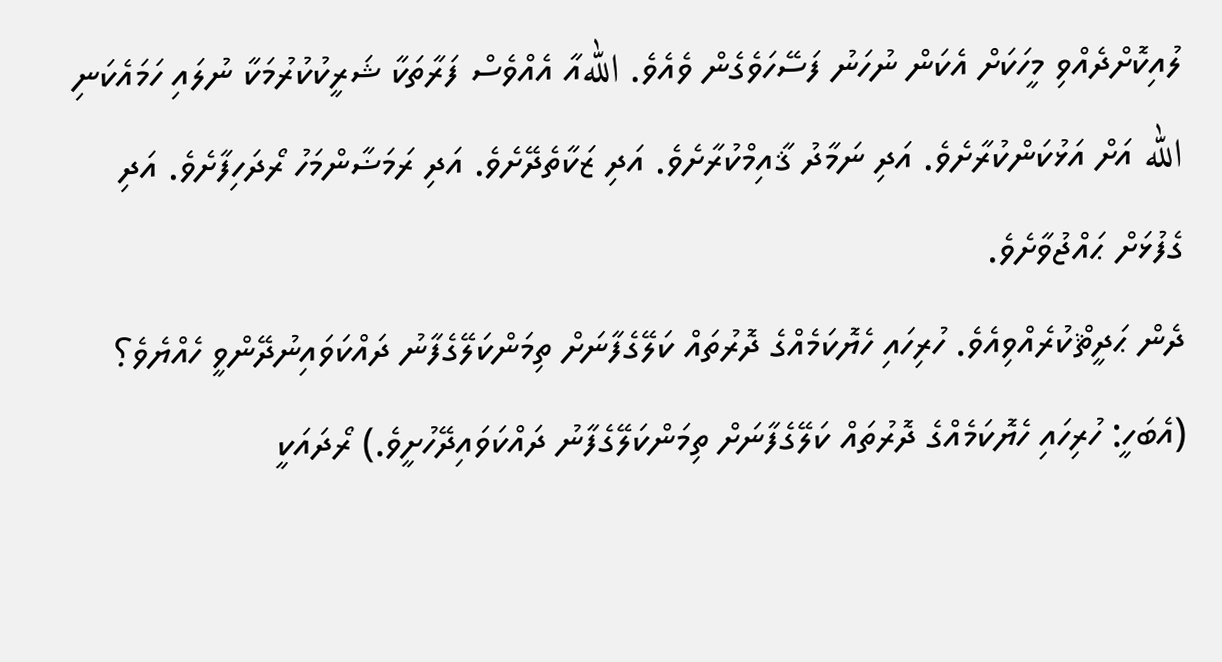ލުއިކޮށްދެއްވި މީހަކަށް އެކަން ނުހަނު ފަސޭހަވެގެން ވެއެވެ. اللهއާ އެއްވެސް ފަރާތަކާ ޝަރީކުކުރުމަކާ ނުލައި ހަމައެކަނި الله އަށް އަޅުކަންކުރާށެވެ. އަދި ނަމާދު ޤާއިމްކުރާށެވެ. އަދި ޒަކާތެދޭށެވެ. އަދި ރަމަޟާންމަހު ރޯދަހިފާށެވެ. އަދި ގެފުޅަށް ޙައްޖުވާށެވެ.
ދެން ޙަދީޘްކުރެއްވިއެވެ. ހުރިހައި ހެޔޮކަމެއްގެ ދޮރުތައް ކަލޭގެފާނަށް ތިމަންކަލޭގެފާނު ދައްކަވައިނުދޭންވީ ހެއްޔެވެ؟ (އެބަހީ: ހުރިހައި ހެޔޮކަމެއްގެ ދޮރުތައް ކަލޭގެފާނަށް ތިމަންކަލޭގެފާނު ދައްކަވައިދޭހުށީވެ.) ރޯދައަކީ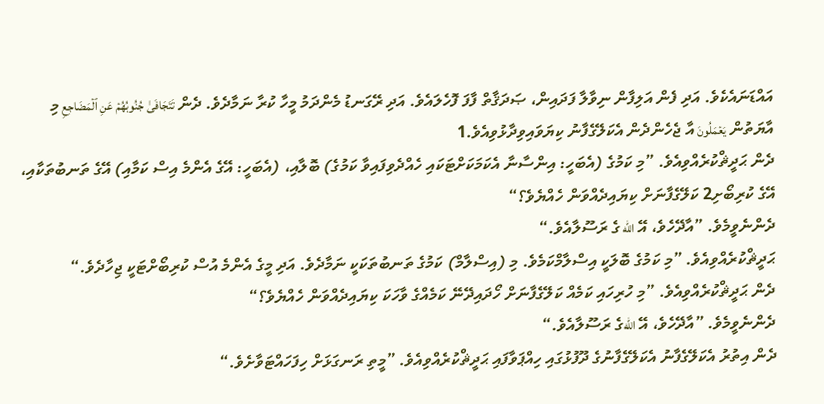އައްޑަނައެކެވެ. އަދި ފެން އަލިފާން ނިވާލާ ފަދައިން، ޞަދަޤާތް ފާފަ ފޮހެލައެވެ. އަދި ރޭގަނޑު މެންދަމު މީހާ ކުރާ ނަމާދެވެ. ދެން تَتَجَافَىٰ جُنُوبُهُمۡ عَنِ ٱلۡمَضَاجِعِ މި އާޔަތުން يَعۡمَلُونَ އާ ޖެހެންދެން އެކަލޭގެފާނު ކިޔަވައިވިދާޅުވިއެވެ.1
ދެން ޙަދީޘްކުރެއްވިއެވެ. ”މި ކަމުގެ (އެބަހީ: އިންސާނާ އެކަމަކަށްޓަކައި ހެއްދެވިފައިވާ ކަމުގެ) ބޮލާއި، (އެބަހީ: އޭގެ އެންމެ އިސް ކަމާއި) އޭގެ ތަނބުތަކާއި، އޭގެ ކުރިބޯށި2 ކަލޭގެފާނަށް ކިޔައިދެއްވަން ހެއްޔެވެ؟“
ދެންނެވީމެވެ. ”އާދޭހެވެ، އޭ الله ގެ ރަސޫލާއެވެ.“
ޙަދީޘްކުރެއްވިއެވެ. ”މި ކަމުގެ ބޮލަކީ އިސްލާމްކަމެވެ. މި (އިސްލާމް) ކަމުގެ ތަނބުތަކަކީ ނަމާދެވެ. އަދި މީގެ އެންމެ އުސް ކުރިބޯށްޓަކީ ޖިހާދެވެ.“
ދެން ޙަދީޘްކުރެއްވިއެވެ. ”މި ހުރިހައި ކަމެއް ކަލޭގެފާނަށް ހޯދައިދޭނޭ ކަމެއްގެ ވާހަކަ ކިޔައިދެއްވަން ހެއްޔެވެ؟“
ދެންނެވީމެވެ. ”އާދޭހެވެ، އޭ اللهގެ ރަސޫލާއެވެ.“
ދެން އިތުރު އެކަލޭގެފާނު އެކަލޭގެފާނުގެ ދޫފުޅުގައި ހިއްޕަވާފައި ޙަދީޘްކުރެއްވިއެވެ. ”މީތި ރަނގަޅަށް ހިފަހައްޓަވާށެވެ.“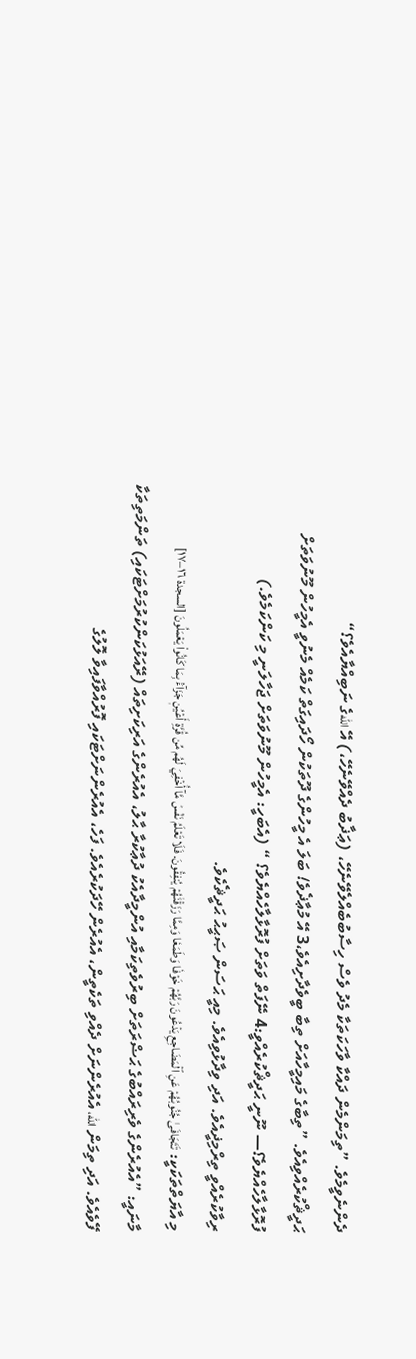ދެންނެވީމެވެ. ”ތިމަންމެން ދައްކާ ވާހަކަތަކާ މެދު ވެސް ހިސާބުބެއްލެވޭނެހޭ، (ޢަޛާބު ދެއްވޭނެހޭ،) އޭ اللهގެ ނަބިއްޔާއެވެ؟“
ޙަދީޘްކުރެއްވިއެވެ. ”ތިބާގެ މައިމީހާއަށް ތިބާ ބީވެދާށިއެވެ،3 އޭ މުޢާޛެވެ! ބަލަ އެ މީހުންގެ ދޫތަކުން ހޯދައިގަތް ކަމެއް މެނުވީ އެމީހުން މޫނުވަތަށް ފުރޮޅާލާހެއްޔެވެ؟— ނޫނީ ޙަދީޘްކުރެއްވީ:4 ނޭފަތް ވަތަށް ފުރޮޅާލާހެއްޔެވެ؟ “ (އެބަހީ: އެމީހުން މޫނުވަތަށް ޖަހާލަނީ މި ކަންކަމެވެ.)
ރިވާކުރެއްވީ ތިރްމިޛީއެވެ. އަދި ވިދާޅުވިއެވެ. މިއީ ޙަސަން ޞަޙީޙު ޙަދީޘެކެވެ.
މި އާޔަތްތަކަކީ: تَتَجَافَىٰ جُنُوبُهُمۡ عَنِ ٱلۡمَضَاجِعِ يَدۡعُونَ رَبَّهُمۡ خَوۡفٗا وَطَمَعٗا وَمِمَّا رَزَقۡنَٰهُمۡ يُنفِقُونَ. فَلَا تَعۡلَمُ نَفۡسٞ مَّآ أُخۡفِيَ لَهُم مِّن قُرَّةِ أَعۡيُنٖ جَزَآءَۢ بِمَا كَانُواْ يَعۡمَلُونَ [السجدة ١٦–١٧] މާނައީ: ”އެއުރެންގެ ވެރިރައްބުގެ ޙަޟްރަތަށް ބިރުވެތިކަމާއި އުންމީދާއެކު ދުޢާކުރާ ޙާލު، އެއުރެންގެ އަރިކަށިތައް (ރޭއަޅުކަންކުރުމަށްޓަކައި) ތަންމަތިތަކާ ފޭވެއެވެ. އަދި ތިމަން الله، އެއުރެންނަށް ދެއްވި ތަކެތީން، އެއުރެން ހޭދަކުރެއެވެ. ފަހެ، އެއުރެންނަށްޓަކައި ފޮރުއްވާފައިވާ ލޮލުގެ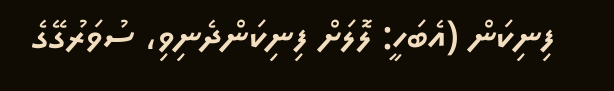ފިނިކަން (އެބަހީ: ލޮލަށް ފިނިކަންދެނިވި، ސުވަރުގޭގެ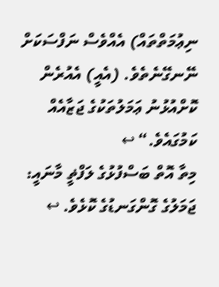ނިޢުމަތްތައް) އެއްވެސް ނަފްސަކަށް ނޭނގޭނެތެވެ. (އެއީ) އެއުރެން ކޮށްއުޅުނު ޢަމަލުތަކުގެ ޖަޒާއެއް ކަމުގައެވެ.“ ↩
މިތާ އޮތް ބަސްފުޅުގެ ލަފްޡީ މާނައީ: ޖަމަލުގެ ގޮންގަނޑުގެ ކޮޅެވެ. ↩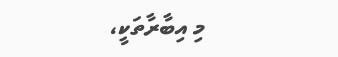މި އިބާރާތަކީ،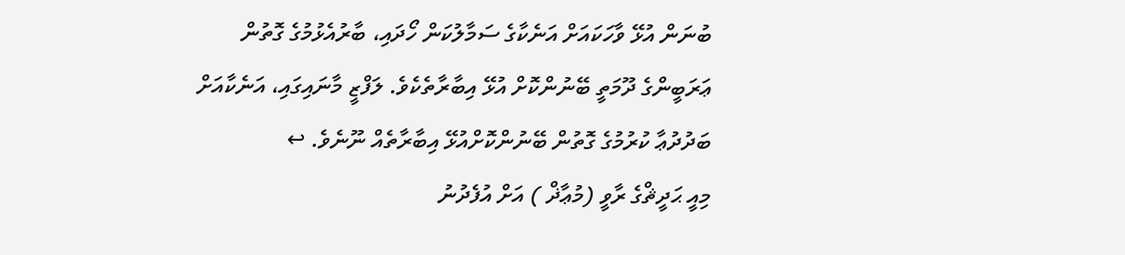ބުނަން އުޅޭ ވާހަކައަށް އަނެކާގެ ސަމާލުކަން ހޯދައި، ބާރުއެޅުމުގެ ގޮތުން ޢަރަބީންގެ ދޫމަތީ ބޭނުންކޮށް އުޅޭ އިބާރާތެކެވެ. ލަފްޒީ މާނައިގައި، އަނެކާއަށް ބަދުދުޢާ ކުރުމުގެ ގޮތުން ބޭނުންކޮށްއުޅޭ އިބާރާތެއް ނޫނެވެ. ↩
މިއީ ޙަދީޘްގެ ރާވީ (މުޢާޛް ) އަށް އުފެދުނު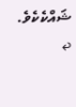ޝައްކެކެވެ. ↩